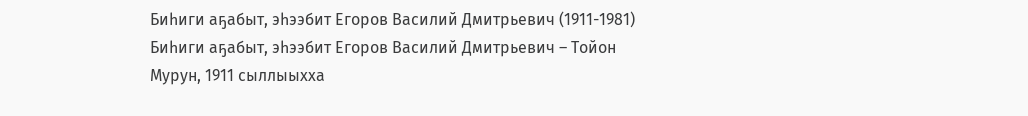Биһиги аҕабыт, эһээбит Егоров Василий Дмитрьевич (1911-1981)
Биһиги аҕабыт, эһээбит Егоров Василий Дмитрьевич – Тойон Мурун, 1911 сыллыыхха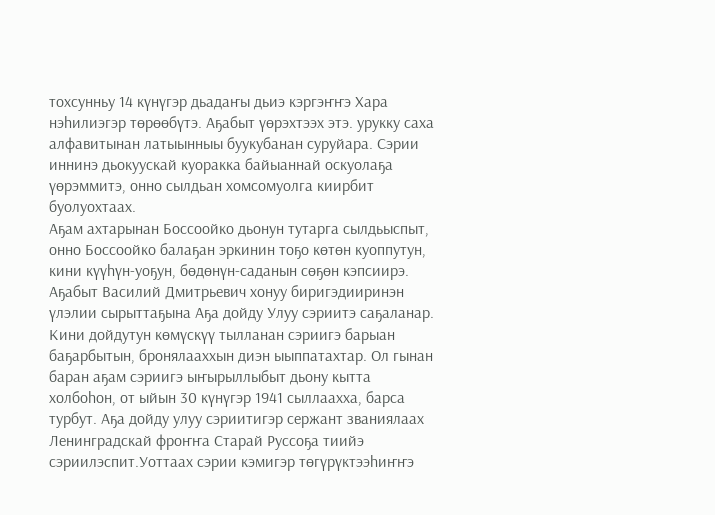тохсунньу 14 күнүгэр дьадаҥы дьиэ кэргэҥҥэ Хара нэһилиэгэр төрөөбүтэ. Аҕабыт үөрэхтээх этэ. урукку саха алфавитынан латыынныы буукубанан суруйара. Сэрии иннинэ дьокуускай куоракка байыаннай оскуолаҕа үөрэммитэ, онно сылдьан хомсомуолга киирбит буолуохтаах.
Аҕам ахтарынан Боссоойко дьонун тутарга сылдьыспыт, онно Боссоойко балаҕан эркинин тоҕо көтөн куоппутун, кини күүһүн-уоҕун, бөдөнүн-саданын сөҕөн кэпсиирэ. Аҕабыт Василий Дмитрьевич хонуу биригэдииринэн үлэлии сырыттаҕына Аҕа дойду Улуу сэриитэ саҕаланар. Кини дойдутун көмүскүү тылланан сэриигэ барыан баҕарбытын, бронялааххын диэн ыыппатахтар. Ол гынан баран аҕам сэриигэ ыҥырыллыбыт дьону кытта холбоһон, от ыйын 30 күнүгэр 1941 сыллаахха, барса турбут. Аҕа дойду улуу сэриитигэр сержант званиялаах Ленинградскай фроҥҥа Старай Руссоҕа тиийэ сэриилэспит.Уоттаах сэрии кэмигэр төгүрүктээһиҥҥэ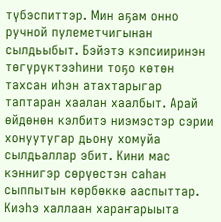түбэспиттэр. Мин аҕам онно ручной пулеметчигынан сылдьыбыт. Бэйэтэ кэпсииринэн төгүрүктээһини тоҕо көтөн тахсан иһэн атахтарыгар таптаран хаалан хаалбыт. Арай өйдөнөн кэлбитэ ниэмэстэр сэрии хонуутугар дьону хомуйа сылдьаллар эбит. Кини мас кэннигэр сөрүөстэн саһан сыппытын көрбөккө ааспыттар. Киэһэ халлаан хараҥарыыта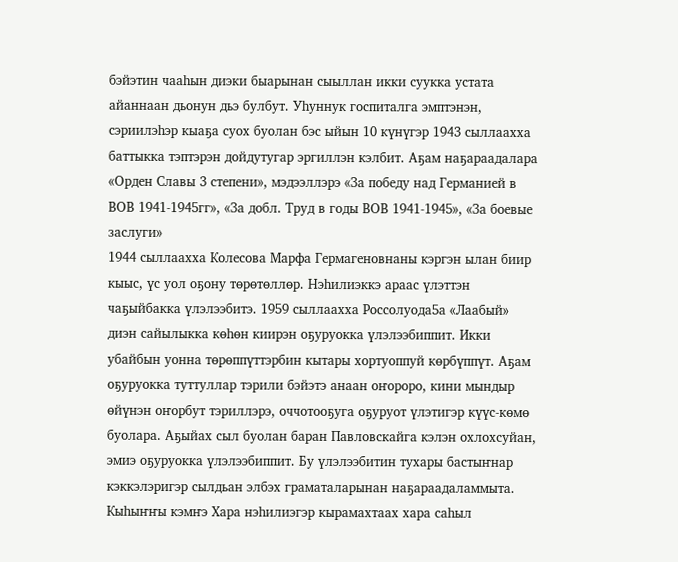бэйэтин чааһын диэки быарынан сыыллан икки суукка устата айаннаан дьонун дьэ булбут. Уһуннук госпиталга эмптэнэн, сэриилэһэр кыаҕа суох буолан бэс ыйын 10 күнүгэр 1943 сыллаахха баттыкка тэптэрэн дойдутугар эргиллэн кэлбит. Аҕам наҕараадалара «Орден Славы 3 степени», мэдээллэрэ «За победу над Германией в ВОВ 1941-1945гг», «За добл. Труд в годы ВОВ 1941-1945», «За боевые заслуги»
1944 сыллаахха Колесова Марфа Гермагеновнаны кэргэн ылан биир кыыс, үс уол оҕону төрөтөллөр. Нэһилиэккэ араас үлэттэн чаҕыйбакка үлэлээбитэ. 1959 сыллаахха Россолуода5а «Лаабый» диэн сайылыкка көһөн киирэн оҕуруокка үлэлээбиппит. Икки убайбын уонна төрөппүттэрбин кытары хортуоппуй көрбүппүт. Аҕам оҕуруокка туттуллар тэрили бэйэтэ анаан оҥороро, кини мындыр өйүнэн оҥорбут тэриллэрэ, оччотооҕуга оҕуруот үлэтигэр күүс-көмө буолара. Аҕыйах сыл буолан баран Павловскайга кэлэн охлохсуйан, эмиэ оҕуруокка үлэлээбиппит. Бу үлэлээбитин тухары бастыҥнар кэккэлэригэр сылдьан элбэх граматаларынан наҕараадаламмыта. Кыһыҥҥы кэмҥэ Хара нэһилиэгэр кырамахтаах хара саһыл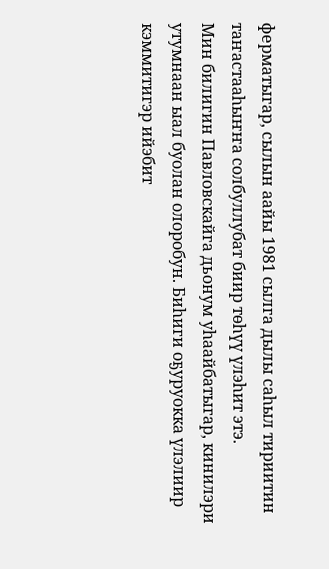ферматыгар, сылын аайы 1981 сылга дылы саһыл тириитин таҥастааһыҥҥа солбуллубат биир төһүү үлэһит этэ.
Мин билигин Павловскайга дьонум уһаайбатыгар, кинилэри утумнаан ыал буолан олоробун. Биһиги оҕуруокка үлэлиир кэммитигэр ийэбит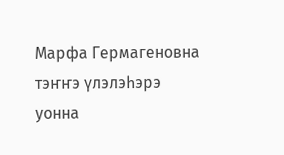Марфа Гермагеновна тэҥҥэ үлэлэһэрэ уонна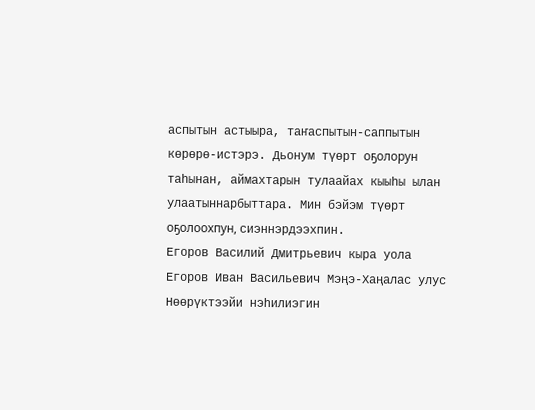аспытын астыыра, таҥаспытын-саппытын көрөрө-истэрэ. Дьонум түөрт оҕолорун таһынан, аймахтарын тулаайах кыыһы ылан улаатыннарбыттара. Мин бэйэм түөрт оҕолоохпун, сиэннэрдээхпин.
Егоров Василий Дмитрьевич кыра уола
Егоров Иван Васильевич Мэңэ-Хаңалас улус Нөөрүктээйи нэһилиэгин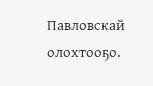Павловскай олохтооҕо.